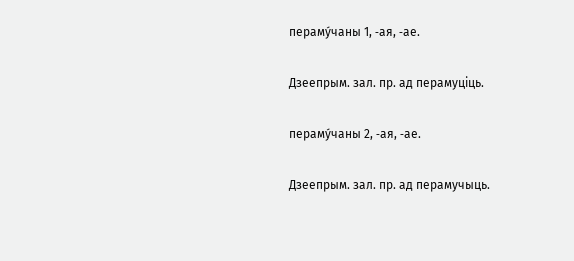пераму́чаны 1, ‑ая, ‑ае.

Дзеепрым. зал. пр. ад перамуціць.

пераму́чаны 2, ‑ая, ‑ае.

Дзеепрым. зал. пр. ад перамучыць.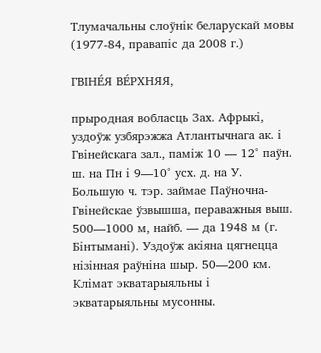Тлумачальны слоўнік беларускай мовы (1977-84, правапіс да 2008 г.)

ГВІНЕ́Я ВЕ́РХНЯЯ,

прыродная вобласць Зах. Афрыкі, уздоўж узбярэжжа Атлантычнага ак. і Гвінейскага зал., паміж 10 — 12° паўн. ш. на Пн і 9—10° усх. д. на У. Большую ч. тэр. займае Паўночна-Гвінейскае ўзвышша, пераважныя выш. 500—1000 м, найб. — да 1948 м (г. Бінтымані). Уздоўж акіяна цягнецца нізінная раўніна шыр. 50—200 км. Клімат экватарыяльны і экватарыяльны мусонны.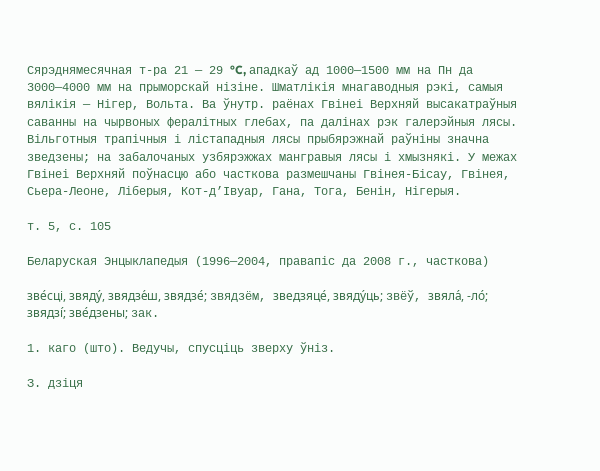Сярэднямесячная т-ра 21 — 29 °C, ападкаў ад 1000—1500 мм на Пн да 3000—4000 мм на прыморскай нізіне. Шматлікія мнагаводныя рэкі, самыя вялікія — Нігер, Вольта. Ва ўнутр. раёнах Гвінеі Верхняй высакатраўныя саванны на чырвоных фералітных глебах, па далінах рэк галерэйныя лясы. Вільготныя трапічныя і лістападныя лясы прыбярэжнай раўніны значна зведзены; на забалочаных узбярэжжах мангравыя лясы і хмызнякі. У межах Гвінеі Верхняй поўнасцю або часткова размешчаны Гвінея-Бісау, Гвінея, Сьера-Леоне, Ліберыя, Кот-д’Івуар, Гана, Тога, Бенін, Нігерыя.

т. 5, с. 105

Беларуская Энцыклапедыя (1996—2004, правапіс да 2008 г., часткова)

зве́сці, звяду́, звядзе́ш, звядзе́; звядзём, зведзяце́, звяду́ць; звёў, звяла́, -ло́; звядзі́; зве́дзены; зак.

1. каго (што). Ведучы, спусціць зверху ўніз.

З. дзіця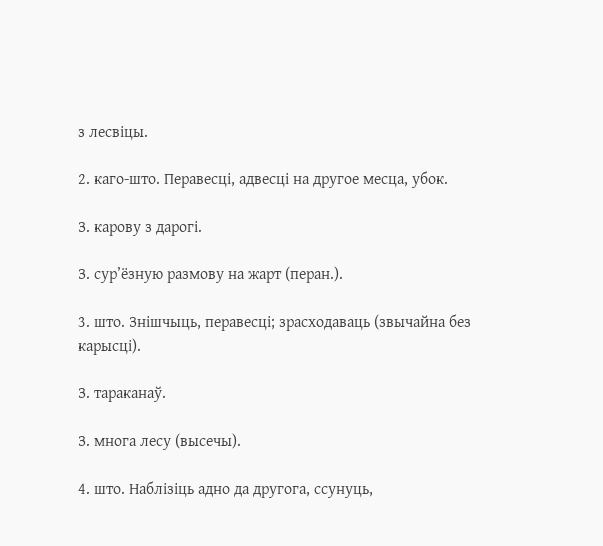з лесвіцы.

2. каго-што. Перавесці, адвесці на другое месца, убок.

З. карову з дарогі.

З. сур’ёзную размову на жарт (перан.).

3. што. Знішчыць, перавесці; зрасходаваць (звычайна без карысці).

З. тараканаў.

З. многа лесу (высечы).

4. што. Наблізіць адно да другога, ссунуць,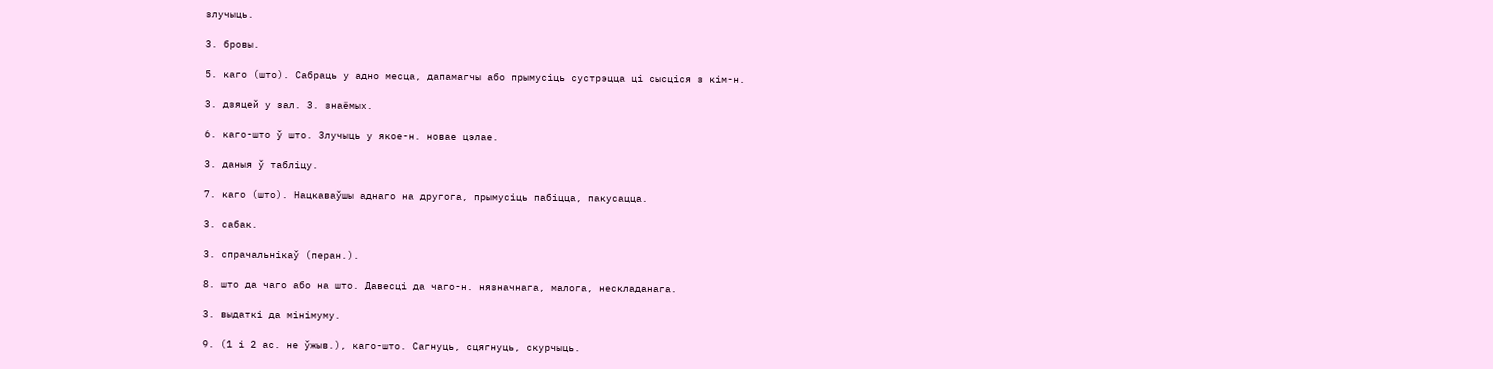злучыць.

З. бровы.

5. каго (што). Сабраць у адно месца, дапамагчы або прымусіць сустрэцца ці сысціся з кім-н.

З. дзяцей у зал. З. знаёмых.

6. каго-што ў што. Злучыць у якое-н. новае цэлае.

З. даныя ў табліцу.

7. каго (што). Нацкаваўшы аднаго на другога, прымусіць пабіцца, пакусацца.

З. сабак.

З. спрачальнікаў (перан.).

8. што да чаго або на што. Давесці да чаго-н. нязначнага, малога, нескладанага.

З. выдаткі да мінімуму.

9. (1 і 2 ас. не ўжыв.), каго-што. Сагнуць, сцягнуць, скурчыць.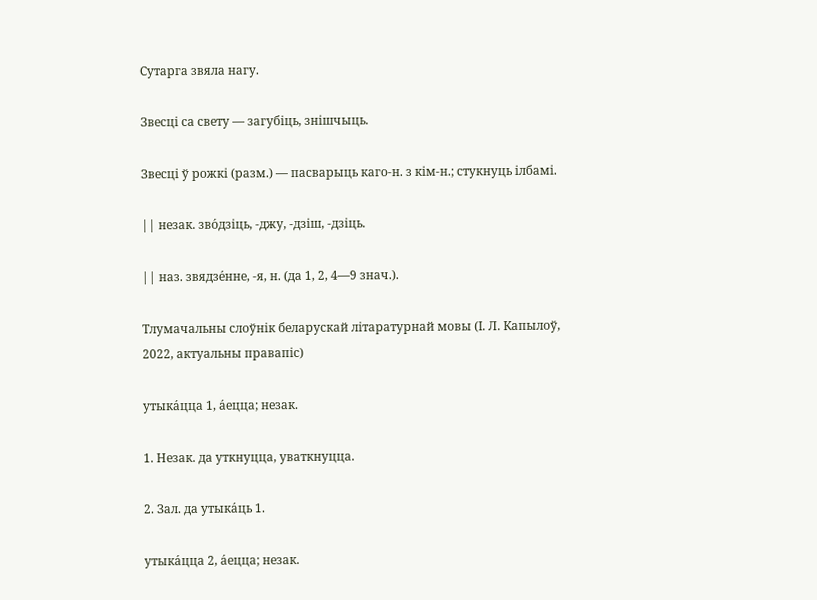Сутарга звяла нагу.

Звесці са свету — загубіць, знішчыць.

Звесці ў рожкі (разм.) — пасварыць каго-н. з кім-н.; стукнуць ілбамі.

|| незак. зво́дзіць, -джу, -дзіш, -дзіць.

|| наз. звядзе́нне, -я, н. (да 1, 2, 4—9 знач.).

Тлумачальны слоўнік беларускай літаратурнай мовы (І. Л. Капылоў, 2022, актуальны правапіс)

утыка́цца 1, а́ецца; незак.

1. Незак. да уткнуцца, уваткнуцца.

2. Зал. да утыка́ць 1.

утыка́цца 2, а́ецца; незак.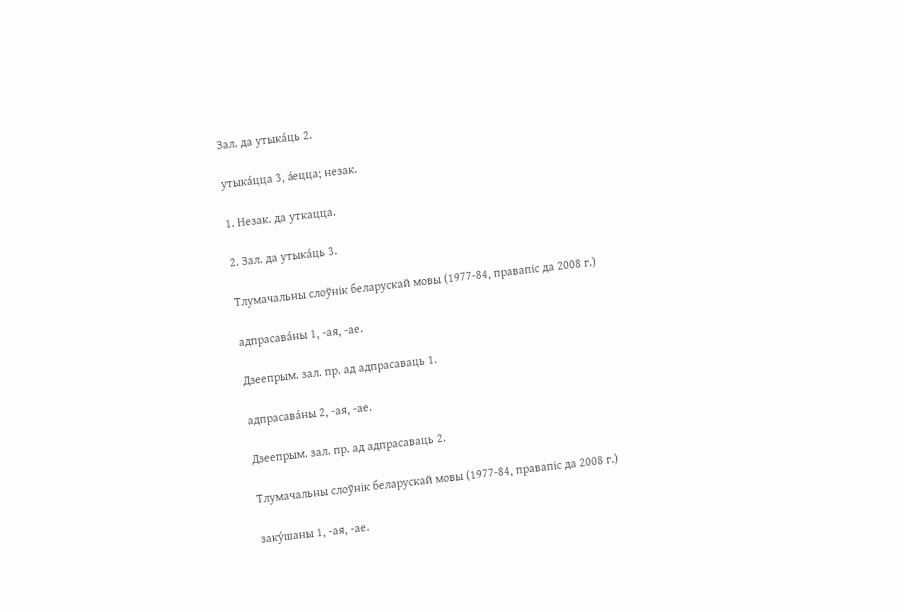Зал. да утыка́ць 2.

утыка́цца 3, а́ецца; незак.

1. Незак. да уткацца.

2. Зал. да утыка́ць 3.

Тлумачальны слоўнік беларускай мовы (1977-84, правапіс да 2008 г.)

адпрасава́ны 1, ‑ая, ‑ае.

Дзеепрым. зал. пр. ад адпрасаваць 1.

адпрасава́ны 2, ‑ая, ‑ае.

Дзеепрым. зал. пр. ад адпрасаваць 2.

Тлумачальны слоўнік беларускай мовы (1977-84, правапіс да 2008 г.)

заку́шаны 1, ‑ая, ‑ае.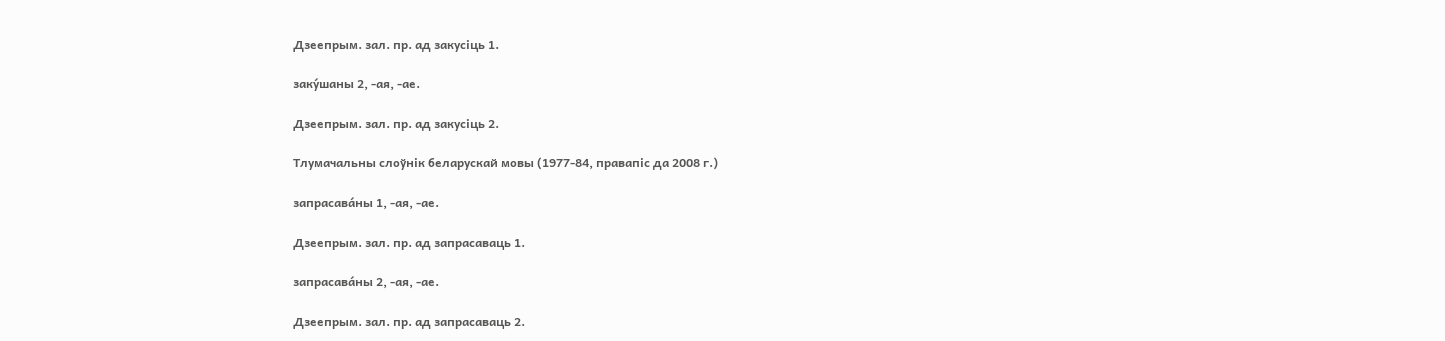Дзеепрым. зал. пр. ад закусіць 1.

заку́шаны 2, ‑ая, ‑ае.

Дзеепрым. зал. пр. ад закусіць 2.

Тлумачальны слоўнік беларускай мовы (1977-84, правапіс да 2008 г.)

запрасава́ны 1, ‑ая, ‑ае.

Дзеепрым. зал. пр. ад запрасаваць 1.

запрасава́ны 2, ‑ая, ‑ае.

Дзеепрым. зал. пр. ад запрасаваць 2.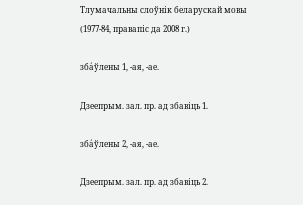Тлумачальны слоўнік беларускай мовы (1977-84, правапіс да 2008 г.)

зба́ўлены 1, ‑ая, ‑ае.

Дзеепрым. зал. пр. ад збавіць 1.

зба́ўлены 2, ‑ая, ‑ае.

Дзеепрым. зал. пр. ад збавіць 2.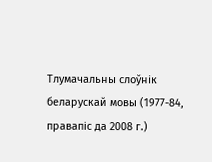Тлумачальны слоўнік беларускай мовы (1977-84, правапіс да 2008 г.)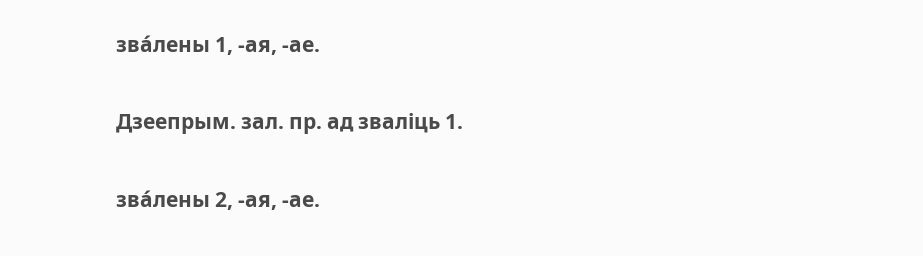зва́лены 1, ‑ая, ‑ае.

Дзеепрым. зал. пр. ад зваліць 1.

зва́лены 2, ‑ая, ‑ае.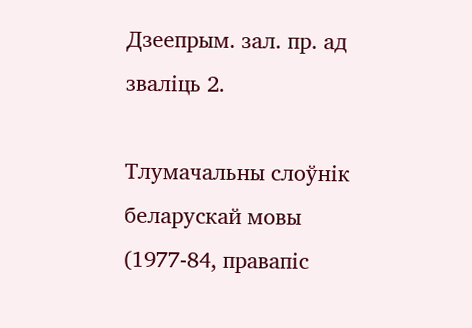Дзеепрым. зал. пр. ад зваліць 2.

Тлумачальны слоўнік беларускай мовы (1977-84, правапіс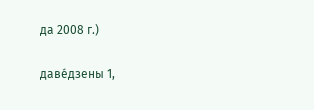да 2008 г.)

даве́дзены 1,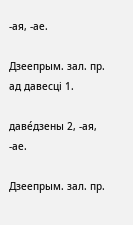‑ая, ‑ае.

Дзеепрым. зал. пр. ад давесці 1.

даве́дзены 2, ‑ая, ‑ае.

Дзеепрым. зал. пр.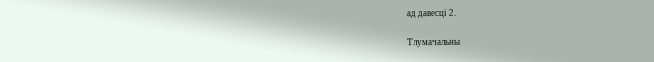ад давесці 2.

Тлумачальны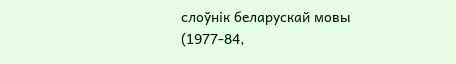слоўнік беларускай мовы (1977-84,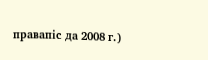правапіс да 2008 г.)